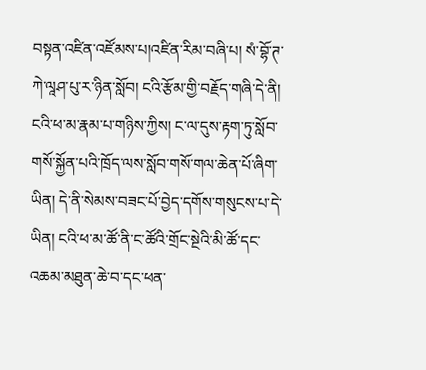བསྟན་འཛིན་འཛོམས་པ།འཛིན་རིམ་བཞི་པ། སཾ་བྷོ་ཊ་ཀེ་ལཱཤ་པུ་ར་ཉིན་སློབ། ངའི་རྩོམ་གྱི་བརྗོད་གཞི་དེ་ནི། ངའི་ཕ་མ་རྣམ་པ་གཉིས་ཀྱིས། ང་ལ་དུས་རྟག་ཏུ་སློབ་གསོ་སྐྱོན་པའི་ཁྲོད་ལས་སློབ་གསོ་གལ་ཆེན་པོ་ཞིག་ཡིན། དེ་ནི་སེམས་བཟང་པོ་བྱེད་དགོས་གསུངས་པ་དེ་ཡིན། ངའི་ཕ་མ་ཚོ་ནི་ང་ཚོའི་གྲོང་སྔེའི་མི་ཚོ་དང་འཆམ་མཐུན་ཆེ་བ་དང་ཕན་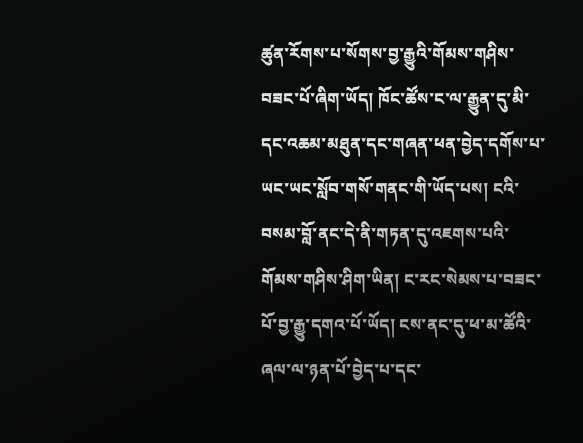ཚུན་རོགས་པ་སོགས་བྱ་རྒྱུའི་གོམས་གཤིས་བཟང་པོ་ཞིག་ཡོད། ཁོང་ཚོས་ང་ལ་རྒྱུན་དུ་མི་དང་འཆམ་མཐུན་དང་གཞན་ཕན་བྱེད་དགོས་པ་ཡང་ཡང་སློབ་གསོ་གནང་གི་ཡོད་པས། ངའི་བསམ་བློ་ནང་དེ་ནི་གཏན་དུ་འཇགས་པའི་གོམས་གཤིས་ཤིག་ཡིན། ང་རང་སེམས་པ་བཟང་པོ་བྱ་རྒྱུ་དགའ་པོ་ཡོད། ངས་ནང་དུ་ཕ་མ་ཚོའི་ཞལ་ལ་ཉན་པོ་བྱེད་པ་དང་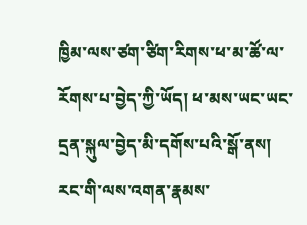ཁྱིམ་ལས་ཙག་ཙིག་རིགས་ཕ་མ་ཚོ་ལ་རོགས་པ་བྱེད་ཀྱི་ཡོད། ཕ་མས་ཡང་ཡང་དྲན་སྐུལ་བྱེད་མི་དགོས་པའི་སྒོ་ནས། རང་གི་ལས་འགན་རྣམས་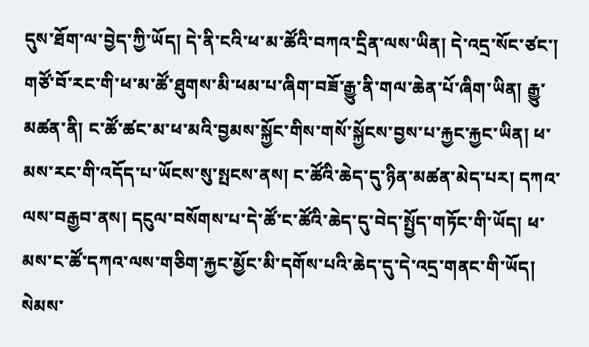དུས་ཐོག་ལ་བྱེད་ཀྱི་ཡོད། དེ་ནི་ངའི་ཕ་མ་ཚོའི་བཀའ་དྲིན་ལས་ཡིན། དེ་འདྲ་སོང་ཙང་། གཙོ་བོ་རང་གི་ཕ་མ་ཚོ་ཐུགས་མི་ཕམ་པ་ཞིག་བཟོ་རྒྱུ་ནི་གལ་ཆེན་པོ་ཞིག་ཡིན། རྒྱུ་མཚན་ནི། ང་ཚོ་ཚང་མ་ཕ་མའི་བྱམས་སྐྱོང་གིས་གསོ་སྐྱོངས་བྱས་པ་རྐྱང་རྐྱང་ཡིན། ཕ་མས་རང་གི་འདོད་པ་ཡོངས་སུ་སྤངས་ནས། ང་ཚོའི་ཆེད་དུ་ཉིན་མཚན་མེད་པར། དཀའ་ལས་བརྒྱབ་ནས། དངུལ་བསོགས་པ་དེ་ཚོ་ང་ཚོའི་ཆེད་དུ་བེད་སྤྱོད་གཏོང་གི་ཡོད། ཕ་མས་ང་ཚོ་དཀའ་ལས་གཅིག་རྐྱང་མྱོང་མི་དགོས་པའི་ཆེད་དུ་དེ་འདྲ་གནང་གི་ཡོད། སེམས་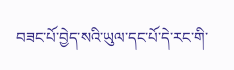བཟང་པོ་བྱེད་སའི་ཡུལ་དང་པོ་དེ་རང་གི་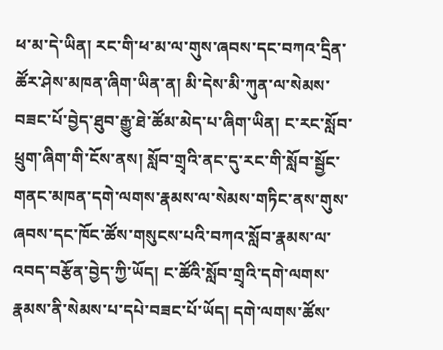ཕ་མ་དེ་ཡིན། རང་གི་ཕ་མ་ལ་གུས་ཞབས་དང་བཀའ་དྲིན་ཚོར་ཤེས་མཁན་ཞིག་ཡིན་ན། མི་དེས་མི་ཀུན་ལ་སེམས་བཟང་པོ་བྱེད་ཐུབ་རྒྱུ་ཐེ་ཚོམ་མེད་པ་ཞིག་ཡིན། ང་རང་སློབ་ཕྲུག་ཞིག་གི་ངོས་ནས། སློབ་གྲྭའི་ནང་དུ་རང་གི་སློབ་སྦྱོང་གནང་མཁན་དགེ་ལགས་རྣམས་ལ་སེམས་གཏིང་ནས་གུས་ཞབས་དང་ཁོང་ཚོས་གསུངས་པའི་བཀའ་སློབ་རྣམས་ལ་འབད་བརྩོན་བྱེད་ཀྱི་ཡོད། ང་ཚོའི་སློབ་གྲྭའི་དགེ་ལགས་རྣམས་ནི་སེམས་པ་དཔེ་བཟང་པོ་ཡོད། དགེ་ལགས་ཚོས་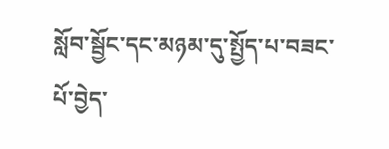སློབ་སྦྱོང་དང་མཉམ་དུ་སྤྱོད་པ་བཟང་པོ་བྱེད་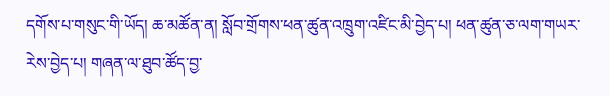དགོས་པ་གསུང་གི་ཡོད། ཆ་མཚོན་ན། སློབ་གྲོགས་ཕན་ཚུན་འཁྲུག་འཛིང་མི་བྱེད་པ། ཕན་ཚུན་ཅ་ལག་གཡར་རེས་བྱེད་པ། གཞན་ལ་ཐུབ་ཚོད་བྱ་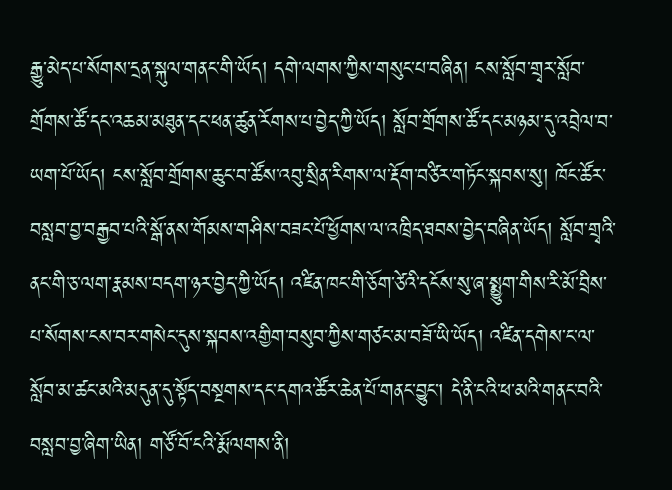རྒྱུ་མེད་པ་སོགས་དྲན་སྐུལ་གནང་གི་ཡོད། དགེ་ལགས་ཀྱིས་གསུང་པ་བཞིན། ངས་སློབ་གྲྭར་སློབ་གྲོགས་ཚོ་དང་འཆམ་མཐུན་དང་ཕན་ཚུན་རོགས་པ་བྱེད་ཀྱི་ཡོད། སློབ་གྲོགས་ཚོ་དང་མཉམ་དུ་འབྲེལ་བ་ཡག་པོ་ཡོད། ངས་སློབ་གྲོགས་ཆུང་བ་ཚོས་འབུ་སྲིན་རིགས་ལ་རྡོག་བཙིར་གཏོང་སྐབས་སུ། ཁོང་ཚོར་བསླབ་བྱ་བརྒྱབ་པའི་སྒོ་ནས་གོམས་གཤིས་བཟང་པོ་ཕྱོགས་ལ་འཁྲིད་ཐབས་བྱེད་བཞིན་ཡོད། སློབ་གྲྭའི་ནང་གི་ཅ་ལག་རྣམས་བདག་ཉར་བྱེད་ཀྱི་ཡོད། འཛིན་ཁང་གི་ཅོག་ཙེའི་དངོས་སུ་ཞ་སྨྱུག་གིས་རི་མོ་བྲིས་པ་སོགས་ངས་བར་གསེང་དུས་སྐབས་འགྱིག་བསུབ་ཀྱིས་གཙང་མ་བཟོ་ཡི་ཡོད། འཛིན་དགེས་ང་ལ་སློབ་མ་ཚང་མའི་མདུན་དུ་སྟོད་བསྔགས་དང་དགའ་ཚོར་ཆེན་པོ་གནང་བྱུང་། དེ་ནི་ངའི་ཕ་མའི་གནང་བའི་བསླབ་བྱ་ཞིག་ཡིན། གཙོ་བོ་ངའི་རྨོ་ལགས་ནི།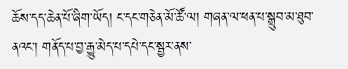ཆོས་དད་ཆེན་པོ་ཞིག་ཡོད། ང་དང་གཅེན་མོ་ཚོ་ལ། གཞན་ལ་ཕན་པ་སྒྲུབ་མ་ཐུབ་ནའང་། གནོད་པ་བྱ་རྒྱུ་མེད་པ་དཔེ་དང་སྦྱར་ནས་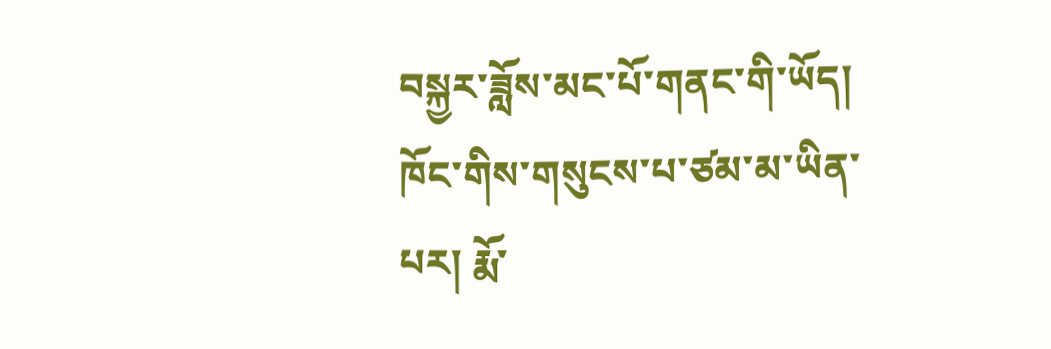བསྐྱར་ཟློས་མང་པོ་གནང་གི་ཡོད། ཁོང་གིས་གསུངས་པ་ཙམ་མ་ཡིན་པར། རྨོ་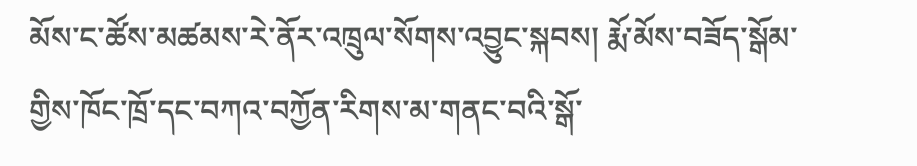མོས་ང་ཚོས་མཚམས་རེ་ནོར་འཁྲུལ་སོགས་འབྱུང་སྐབས། རྨོ་མོས་བཟོད་སྒོམ་གྱིས་ཁོང་ཁྲོ་དང་བཀའ་བཀྱོན་རིགས་མ་གནང་བའི་སྒོ་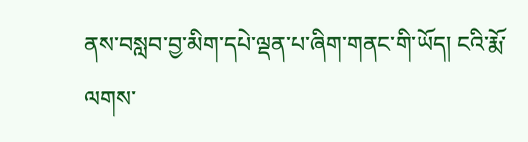ནས་བསླབ་བྱ་མིག་དཔེ་ལྡན་པ་ཞིག་གནང་གི་ཡོད། ངའི་རྨོ་ལགས་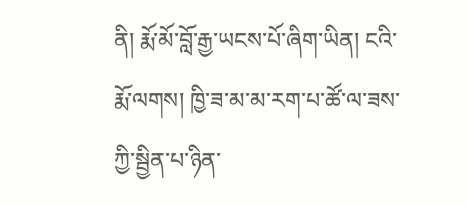ནི། རྨོ་མོ་བློ་རྒྱ་ཡངས་པོ་ཞིག་ཡིན། ངའི་རྨོ་ལགས། ཁྱི་ཟ་མ་མ་རག་པ་ཚོ་ལ་ཟས་ཀྱི་སྦྱིན་པ་ཉིན་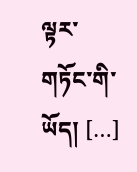ལྟར་གཏོང་གི་ཡོད། […]